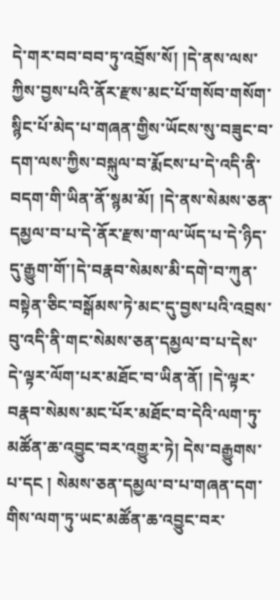དེ་གར་བབ་བབ་ཏུ་འབྲོས་སོ། །དེ་ནས་ལས་ཀྱིས་བྱས་པའི་ནོར་རྫས་མང་པོ་གསོབ་གསོག་སྙིང་པོ་མེད་པ་གཞན་གྱིས་ཡོངས་སུ་བཟུང་བ་དག་ལས་ཀྱིས་བསྐུལ་བ་རྨོངས་པ་དེ་འདི་ནི་བདག་གི་ཡིན་ནོ་སྙམ་མོ། །དེ་ནས་སེམས་ཅན་དམྱལ་བ་པ་དེ་ནོར་རྫས་ག་ལ་ཡོད་པ་དེ་ཉིད་དུ་རྒྱུག་གོ་།དེ་བརྣབ་སེམས་མི་དགེ་བ་ཀུན་བསྟེན་ཅིང་བསྒོམས་ཏེ་མང་དུ་བྱས་པའི་འབྲས་བུ་འདི་ནི་གང་སེམས་ཅན་དམྱལ་བ་པ་དེས་དེ་ལྟར་ལོག་པར་མཐོང་བ་ཡིན་ནོ། །དེ་ལྟར་བརྣབ་སེམས་མང་པོར་མཐོང་བ་དེའི་ལག་ཏུ་མཚོན་ཆ་འབྱུང་བར་འགྱུར་ཏེ། དེས་བརྒྱུགས་པ་དང ། སེམས་ཅན་དམྱལ་བ་པ་གཞན་དག་གིས་ལག་ཏུ་ཡང་མཚོན་ཆ་འབྱུང་བར་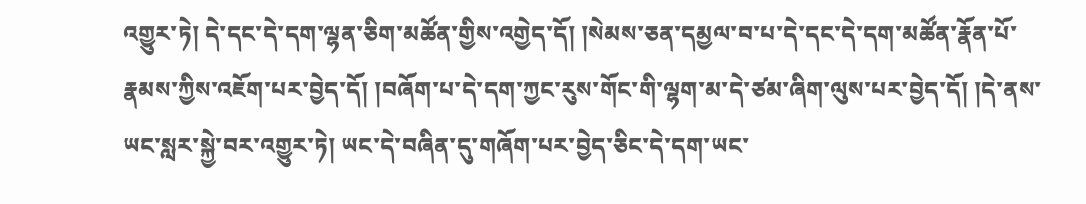འགྱུར་ཏེ། དེ་དང་དེ་དག་ལྷན་ཅིག་མཚོན་གྱིས་འགྱེད་དོ། །སེམས་ཅན་དམྱལ་བ་པ་དེ་དང་དེ་དག་མཚོན་རྣོན་པོ་རྣམས་ཀྱིས་འཇོག་པར་བྱེད་དོ། །བཞོག་པ་དེ་དག་ཀྱང་རུས་གོང་གི་ལྷག་མ་དེ་ཙམ་ཞིག་ལུས་པར་བྱེད་དོ། །དེ་ནས་ཡང་སླར་སྐྱེ་བར་འགྱུར་ཏེ། ཡང་དེ་བཞིན་དུ་གཞོག་པར་བྱེད་ཅིང་དེ་དག་ཡང་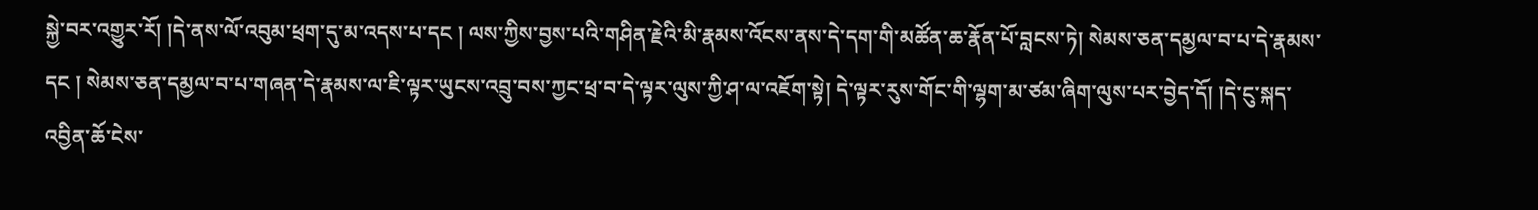སྐྱེ་བར་འགྱུར་རོ། །དེ་ནས་ལོ་འབུམ་ཕྲག་དུ་མ་འདས་པ་དང ། ལས་ཀྱིས་བྱས་པའི་གཤིན་རྗེའི་མི་རྣམས་འོངས་ནས་དེ་དག་གི་མཚོན་ཆ་རྣོན་པོ་བླངས་ཏེ། སེམས་ཅན་དམྱལ་བ་པ་དེ་རྣམས་དང ། སེམས་ཅན་དམྱལ་བ་པ་གཞན་དེ་རྣམས་ལ་ཇི་ལྟར་ཡུངས་འབྲུ་བས་ཀྱང་ཕྲ་བ་དེ་ལྟར་ལུས་ཀྱི་ཤ་ལ་འཇོག་སྟེ། དེ་ལྟར་རུས་གོང་གི་ལྷག་མ་ཙམ་ཞིག་ལུས་པར་བྱེད་དོ། །དེ་ངུ་སྐད་འབྱིན་ཆོ་ངེས་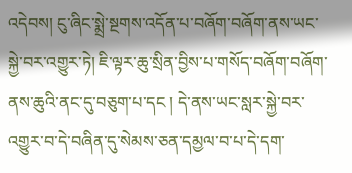འདེབས། ངུ་ཞིང་སྨྲེ་སྔགས་འདོན་པ་བཞོག་བཞོག་ནས་ཡང་སྐྱེ་བར་འགྱུར་ཏེ། ཇི་ལྟར་ཆུ་སྲིན་བྱིས་པ་གསོད་བཞོག་བཞོག་ནས་ཆུའི་ནང་དུ་བཅུག་པ་དང ། དེ་ནས་ཡང་སླར་སྐྱེ་བར་འགྱུར་བ་དེ་བཞིན་དུ་སེམས་ཅན་དམྱལ་བ་པ་དེ་དག་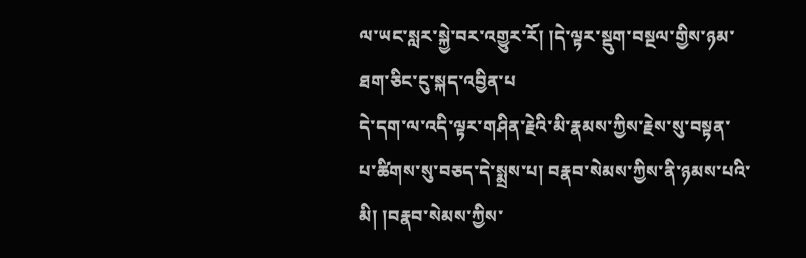ལ་ཡང་སླར་སྐྱེ་བར་འགྱུར་རོ། །དེ་ལྟར་སྡུག་བསྔལ་གྱིས་ཉམ་ཐག་ཅིང་ངུ་སྐད་འབྱིན་པ
དེ་དག་ལ་འདི་ལྟར་གཤིན་རྗེའི་མི་རྣམས་ཀྱིས་རྗེས་སུ་བསྟན་པ་ཚིགས་སུ་བཅད་དེ་སྨྲས་པ། བརྣབ་སེམས་ཀྱིས་ནི་ཉམས་པའི་མི། །བརྣབ་སེམས་ཀྱིས་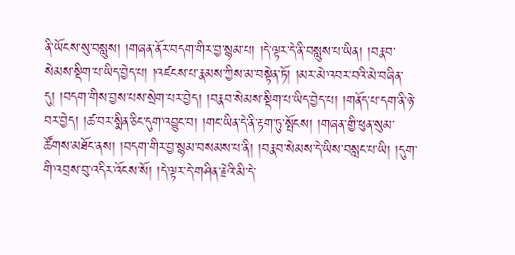ནི་ཡོངས་སུ་བསླུས། །གཞན་ནོར་བདག་གིར་བྱ་སྙམ་པ། །དེ་ལྟར་དེ་ནི་བསླུས་པ་ཡིན། །བརྣབ་སེམས་སྡིག་པ་ཡིད་བྱེད་པ། །འཛངས་པ་རྣམས་ཀྱིས་མ་བསྟེན་ཏོ། །མར་མེ་འབར་བའི་མེ་བཞིན་དུ། །བདག་གིས་བྱས་པས་སྲེག་པར་བྱེད། །བརྣབ་སེམས་སྡིག་པ་ཡིད་བྱེད་པ། །གནོད་པ་དག་ནི་ཉེ་བར་བྱེད། །ཚ་བར་སྨིན་ཅིང་དུག་འབྱུང་བ། །གང་ཡིན་དེ་ནི་རྟག་ཏུ་སྤོངས། །གཞན་གྱི་ཕུན་སུམ་ཚོགས་མཐོང་ནས། །བདག་གིར་བྱ་སྙམ་བསམས་པ་ནི། །བརྣབ་སེམས་དེ་ཡིས་བསླང་པ་ཡི། །དུག་གི་འབྲས་བུ་འདིར་འོངས་སོ། །དེ་ལྟར་དེ་གཤིན་རྗེའི་མི་དེ་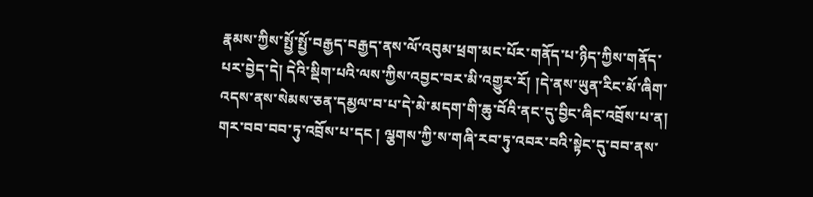རྣམས་ཀྱིས་སྤྱོ་སྤྱོ་བརྒྱད་བརྒྱད་ནས་ལོ་འབུམ་ཕྲག་མང་པོར་གནོད་པ་ཉིད་ཀྱིས་གནོད་པར་བྱེད་དེ། དེའི་སྡིག་པའི་ལས་ཀྱིས་འབྱང་བར་མི་འགྱུར་རོ། །དེ་ནས་ཡུན་རིང་མོ་ཞིག་འདས་ནས་སེམས་ཅན་དམྱལ་བ་པ་དེ་མེ་མདག་གི་ཆུ་བོའི་ནང་དུ་བྱིང་ཞིང་འབྲོས་པ་ན། གར་བབ་བབ་ཏུ་འབྲོས་པ་དང ། ལྕགས་ཀྱི་ས་གཞི་རབ་ཏུ་འབར་བའི་སྟེང་དུ་བབ་ནས་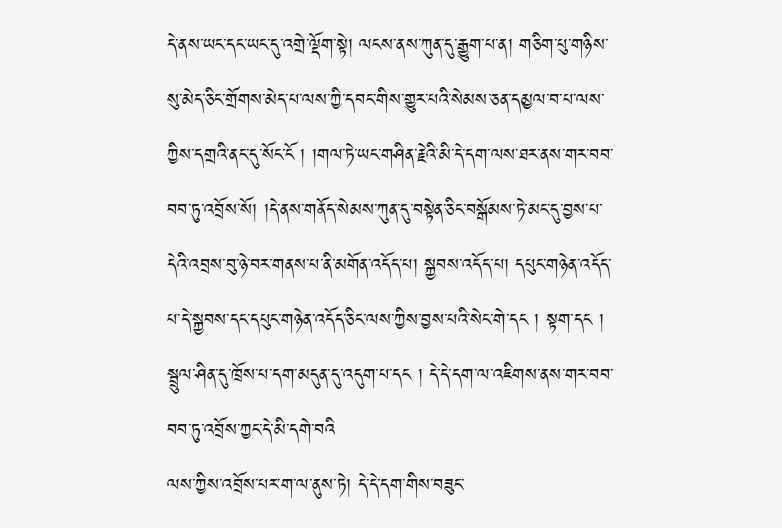དེ་ནས་ཡང་དང་ཡང་དུ་འགྲེ་ལྡོག་སྟེ། ལངས་ནས་ཀུན་དུ་རྒྱུག་པ་ན། གཅིག་པུ་གཉིས་སུ་མེད་ཅིང་གྲོགས་མེད་པ་ལས་ཀྱི་དབང་གིས་གྱུར་པའི་སེམས་ཅན་དམྱལ་བ་པ་ལས་ཀྱིས་དགྲའི་ནང་དུ་སོང་ངོ ། །གལ་ཏེ་ཡང་གཤིན་རྗེའི་མི་དེ་དག་ལས་ཐར་ནས་གར་བབ་བབ་ཏུ་འབྲོས་སོ། །དེ་ནས་གནོད་སེམས་ཀུན་དུ་བསྟེན་ཅིང་བསྒོམས་ཏེ་མང་དུ་བྱས་པ་དེའི་འབྲས་བུ་ཉེ་བར་གནས་པ་ནི་མགོན་འདོད་པ། སྐྱབས་འདོད་པ། དཔུང་གཉེན་འདོད་པ་དེ་སྐྱབས་དང་དཔུང་གཉེན་འདོད་ཅིང་ལས་ཀྱིས་བྱས་པའི་སེང་གེ་དང ། སྟག་དང ། སྦྲུལ་ཤིན་དུ་ཁྲོས་པ་དག་མདུན་དུ་འདུག་པ་དང ། དེ་དེ་དག་ལ་འཇིགས་ནས་གར་བབ་བབ་ཏུ་འབྲོས་ཀྱང་དེ་མི་དགེ་བའི
ལས་ཀྱིས་འབྲོས་པར་ག་ལ་ནུས་ཏེ། དེ་དེ་དག་གིས་བཟུང་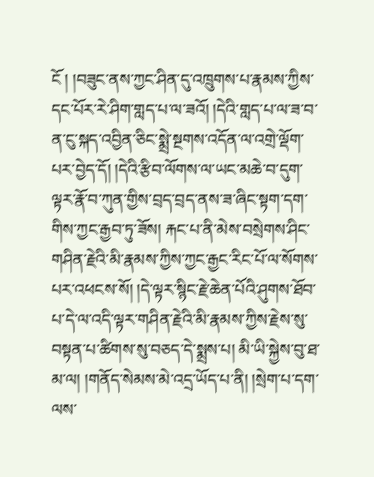ངོ ། །བཟུང་ནས་ཀྱང་ཤིན་དུ་འཁྲུགས་པ་རྣམས་ཀྱིས་དང་པོར་རེ་ཤིག་གླད་པ་ལ་ཟའོ། །དེའི་གླད་པ་ལ་ཟ་བ་ན་ངུ་སྐད་འབྱིན་ཅིང་སྨྲེ་སྔགས་འདོན་ལ་འགྲེ་ལྡོག་པར་བྱེད་དོ། །དེའི་རྩིབ་ལོགས་ལ་ཡང་མཆེ་བ་དུག་ལྟར་རྣོ་བ་ཀུན་གྱིས་བྲད་བྲད་ནས་ཟ་ཞིང་སྟག་དག་གིས་ཀྱང་རྒྱབ་ཏུ་ཟོས། རྐང་པ་ནི་མེས་བསྲེགས་ཤིང་གཤིན་རྗེའི་མི་རྣམས་ཀྱིས་ཀྱང་རྒྱང་རིང་པོ་ལ་སོགས་པར་འཕངས་སོ། །དེ་ལྟར་སྙིང་རྗེ་ཆེན་པོའི་ཤུགས་ཐོབ་པ་དེ་ལ་འདི་ལྟར་གཤིན་རྗེའི་མི་རྣམས་ཀྱིས་རྗེས་སུ་བསྟན་པ་ཚིགས་སུ་བཅད་དེ་སྨྲས་པ། མི་ཡི་སྐྱེས་བུ་ཐ་མ་ལ། །གནོད་སེམས་མེ་འདྲ་ཡོད་པ་ནི། །སྲེག་པ་དག་ལས་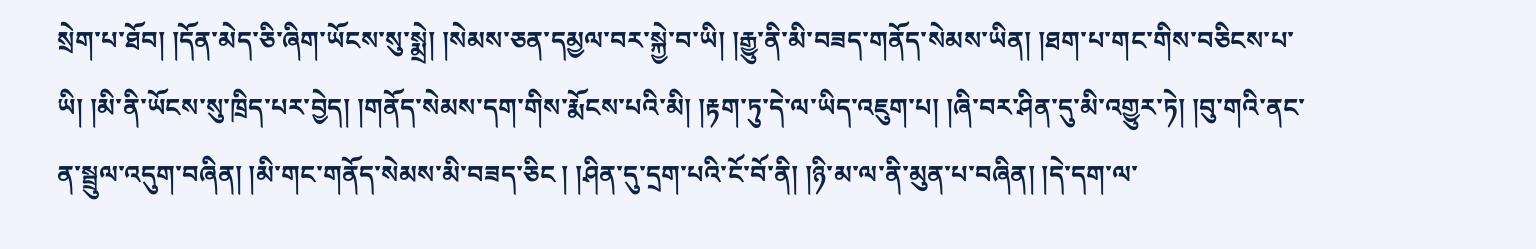སྲེག་པ་ཐོབ། །དོན་མེད་ཅི་ཞིག་ཡོངས་སུ་སྨྲེ། །སེམས་ཅན་དམྱལ་བར་སྐྱེ་བ་ཡི། །རྒྱུ་ནི་མི་བཟད་གནོད་སེམས་ཡིན། །ཐག་པ་གང་གིས་བཅིངས་པ་ཡི། །མི་ནི་ཡོངས་སུ་ཁྲིད་པར་བྱེད། །གནོད་སེམས་དག་གིས་རྨོངས་པའི་མི། །རྟག་ཏུ་དེ་ལ་ཡིད་འཇུག་པ། །ཞི་བར་ཤིན་དུ་མི་འགྱུར་ཏེ། །བུ་གའི་ནང་ན་སྦྲུལ་འདུག་བཞིན། །མི་གང་གནོད་སེམས་མི་བཟད་ཅིང ། །ཤིན་དུ་དྲག་པའི་ངོ་བོ་ནི། །ཉི་མ་ལ་ནི་མུན་པ་བཞིན། །དེ་དག་ལ་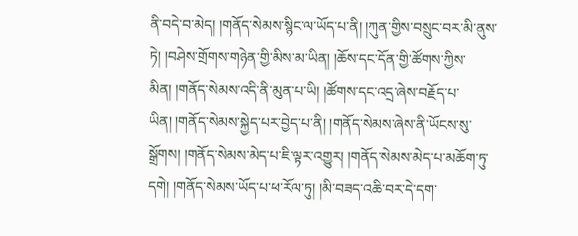ནི་བདེ་བ་མེད། །གནོད་སེམས་སྙིང་ལ་ཡོད་པ་ནི། །ཀུན་གྱིས་བསྲུང་བར་མི་ནུས་ཏེ། །བཤེས་གྲོགས་གཉེན་གྱི་མིས་མ་ཡིན། །ཆོས་དང་དོན་གྱི་ཚོགས་ཀྱིས་མིན། །གནོད་སེམས་འདི་ནི་མུན་པ་ཡི། །ཚོགས་དང་འདྲ་ཞེས་བརྗོད་པ་ཡིན། །གནོད་སེམས་སྐྱེད་པར་བྱེད་པ་ནི། །གནོད་སེམས་ཞེས་ནི་ཡོངས་སུ་སྒྲོགས། །གནོད་སེམས་མེད་པ་ཇི་ལྟར་འགྱུར། །གནོད་སེམས་མེད་པ་མཆོག་ཏུ་དགེ། །གནོད་སེམས་ཡོད་པ་ཕ་རོལ་ཏུ། །མི་བཟད་འཆི་བར་དེ་དག་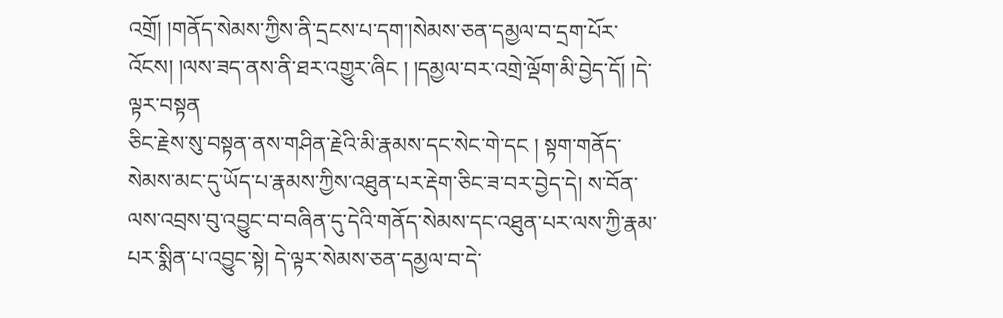འགྲོ། །གནོད་སེམས་ཀྱིས་ནི་དྲངས་པ་དག་།སེམས་ཅན་དམྱལ་བ་དྲག་པོར་འོངས། །ལས་ཟད་ནས་ནི་ཐར་འགྱུར་ཞིང ། །དམྱལ་བར་འགྲེ་ལྡོག་མི་བྱེད་དོ། །དེ་ལྟར་བསྟན
ཅིང་རྗེས་སུ་བསྟན་ནས་གཤིན་རྗེའི་མི་རྣམས་དང་སེང་གེ་དང ། སྟག་གནོད་སེམས་མང་དུ་ཡོད་པ་རྣམས་ཀྱིས་འཐུན་པར་རྡེག་ཅིང་ཟ་བར་བྱེད་དེ། ས་བོན་ལས་འབྲས་བུ་འབྱུང་བ་བཞིན་དུ་དེའི་གནོད་སེམས་དང་འཐུན་པར་ལས་ཀྱི་རྣམ་པར་སྨིན་པ་འབྱུང་སྟེ། དེ་ལྟར་སེམས་ཅན་དམྱལ་བ་དེ་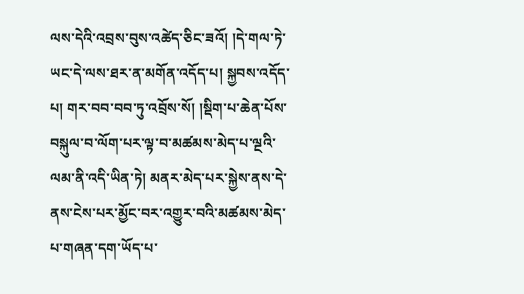ལས་དེའི་འབྲས་བུས་འཚེད་ཅིང་ཟའོ། །དེ་གལ་ཏེ་ཡང་དེ་ལས་ཐར་ན་མགོན་འདོད་པ། སྐྱབས་འདོད་པ། གར་བབ་བབ་ཏུ་འབྲོས་སོ། །སྡིག་པ་ཆེན་པོས་བསྐུལ་བ་ལོག་པར་ལྟ་བ་མཚམས་མེད་པ་ལྔའི་ལམ་ནི་འདི་ཡིན་ཏེ། མནར་མེད་པར་སྐྱེས་ནས་དེ་ནས་ངེས་པར་མྱོང་བར་འགྱུར་བའི་མཚམས་མེད་པ་གཞན་དག་ཡོད་པ་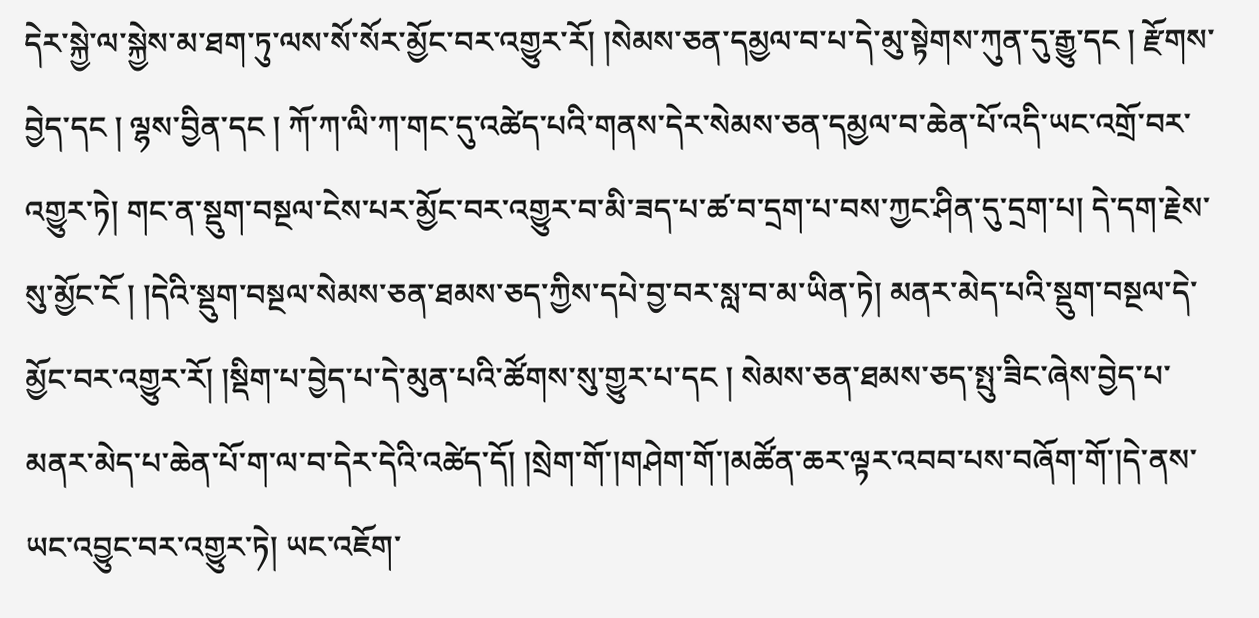དེར་སྐྱེ་ལ་སྐྱེས་མ་ཐག་ཏུ་ལས་སོ་སོར་མྱོང་བར་འགྱུར་རོ། །སེམས་ཅན་དམྱལ་བ་པ་དེ་མུ་སྟེགས་ཀུན་དུ་རྒྱུ་དང ། རྫོགས་བྱེད་དང ། ལྷས་བྱིན་དང ། ཀོ་ཀ་ལི་ཀ་གང་དུ་འཚེད་པའི་གནས་དེར་སེམས་ཅན་དམྱལ་བ་ཆེན་པོ་འདི་ཡང་འགྲོ་བར་འགྱུར་ཏེ། གང་ན་སྡུག་བསྔལ་ངེས་པར་མྱོང་བར་འགྱུར་བ་མི་ཟད་པ་ཚ་བ་དྲག་པ་བས་ཀྱང་ཤིན་དུ་དྲག་པ། དེ་དག་རྗེས་སུ་མྱོང་ངོ ། །དེའི་སྡུག་བསྔལ་སེམས་ཅན་ཐམས་ཅད་ཀྱིས་དཔེ་བྱ་བར་སླ་བ་མ་ཡིན་ཏེ། མནར་མེད་པའི་སྡུག་བསྔལ་དེ་མྱོང་བར་འགྱུར་རོ། །སྡིག་པ་བྱེད་པ་དེ་མུན་པའི་ཚོགས་སུ་གྱུར་པ་དང ། སེམས་ཅན་ཐམས་ཅད་སྤུ་ཟིང་ཞེས་བྱེད་པ་མནར་མེད་པ་ཆེན་པོ་ག་ལ་བ་དེར་དེའི་འཚེད་དོ། །སྲེག་གོ་།གཤེག་གོ་།མཚོན་ཆར་ལྟར་འབབ་པས་བཞོག་གོ་།དེ་ནས་ཡང་འབྱུང་བར་འགྱུར་ཏེ། ཡང་འཇོག་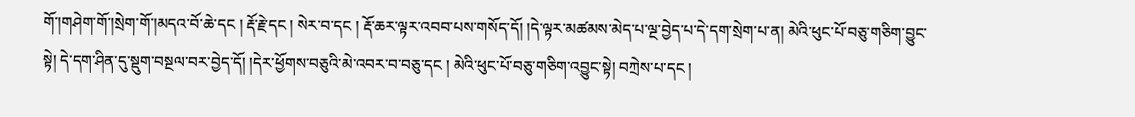གོ་།གཤེག་གོ་།སྲེག་གོ་།མདའ་བོ་ཆེ་དང ། རྡོ་རྗེ་དང ། སེར་བ་དང ། རྡོ་ཆར་ལྟར་འབབ་པས་གསོད་དོ། །དེ་ལྟར་མཚམས་མེད་པ་ལྔ་བྱེད་པ་དེ་དག་སྲེག་པ་ན། མེའི་ཕུང་པོ་བཅུ་གཅིག་བྱུང་སྟེ། དེ་དག་ཤིན་དུ་སྡུག་བསྔལ་བར་བྱེད་དོ། །དེར་ཕྱོགས་བཅུའི་མེ་འབར་བ་བཅུ་དང ། མེའི་ཕུང་པོ་བཅུ་གཅིག་འབྱུང་སྟེ། བཀྲེས་པ་དང །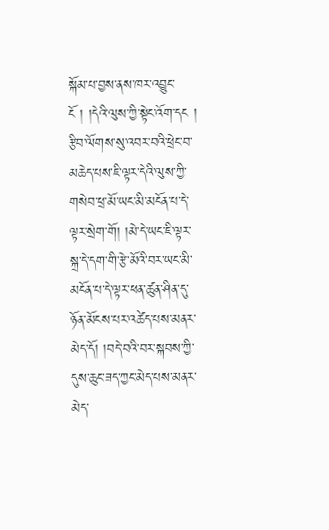སྐོམ་པ་བྱས་ནས་ཁར་འབྱུང་ངོ ། །དེའི་ལུས་ཀྱི་སྟེང་འོག་དང ། རྩིབ་ལོགས་སུ་འབར་བའི་ཕྲེང་བ་མཆེད་པས་ཇི་ལྟར་དེའི་ལུས་ཀྱི་གསེབ་ཕྲ་མོ་ཡང་མི་མངོན་པ་དེ་ལྟར་སྲེག་གོ། །མེ་དེ་ཡང་ཇི་ལྟར་སྐྲ་དེ་དག་གི་རྩེ་མོའི་བར་ཡང་མི་མངོན་པ་དེ་ལྟར་ཕན་ཚུན་ཤིན་དུ་ཉོན་མོངས་པར་འཚེད་པས་མནར་མེད་དོ། །བདེ་བའི་བར་སྐབས་ཀྱི་དུས་ཆུང་ཟད་ཀྱང་མེད་པས་མནར་མེད་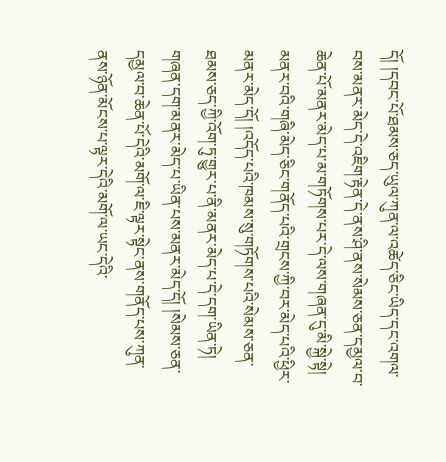དོ། །དབང་པོ་ཐམས་ཅད་ཡུལ་ཀུན་ལ་འཚེད་ཅིང་ཡིད་དང་འགལ་བས་མནར་མེད་དེ་འཇིག་རྟེན་དེ་ནས་ཤི་ནས་སེམས་ཅན་དམྱལ་བ་ཆེན་པོ་མནར་མེད་པ་མ་གཏོགས་པར་དེ་ལས་གཞན་དུ་མི་སྐྱེ་སྟེ། མནར་བའི་གཞི་མེད་ཅིང་གནོད་པའི་གྲངས་ཀྱི་བར་མེད་པའི་ཕྱིར་མནར་མེད་དོ། །འདོད་པའི་ཁམས་སུ་གཏོགས་པའི་སེམས་ཅན་ཐམས་ཅད་ཀྱི་འོག་ཏུ་གྱུར་པ་ནི་མནར་མེད་པ་དེ་དག་ཡིན་ཏེ། གཞན་དག་མནར་མེད་པ་ཡིན་པས་མནར་མེད་དོ། །སེམས་ཅན་དམྱལ་བ་ཆེན་པོ་དེའི་མགོ་ལ་ཇི་ལྟར་སྟེང་ནས་གནོད་པས་ཀུན་ནས་ཉོན་མོངས་པ་ལྟར་དེའི་མགོ་ལ་ཡང་དེའི་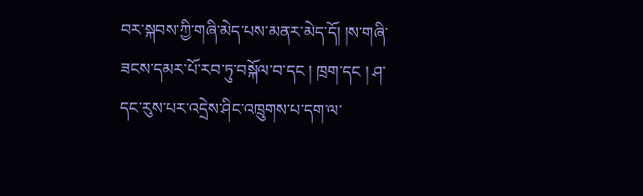བར་སྐབས་ཀྱི་གཞི་མེད་པས་མནར་མེད་དོ། །ས་གཞི་ཟངས་དམར་པོ་རབ་ཏུ་བསྐོལ་བ་དང ། ཁྲག་དང ། ཤ་དང་རུས་པར་འདྲེས་ཤིང་འཁྲུགས་པ་དག་ལ་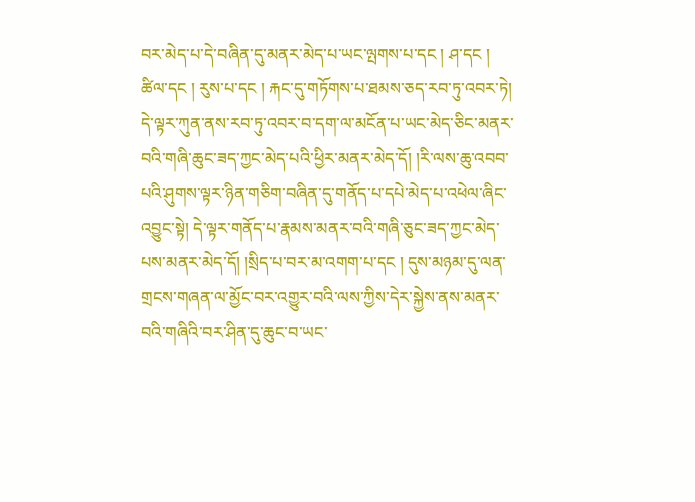བར་མེད་པ་དེ་བཞིན་དུ་མནར་མེད་པ་ཡང་ལྤགས་པ་དང ། ཤ་དང ། ཚིལ་དང ། རུས་པ་དང ། རྐང་དུ་གཏོགས་པ་ཐམས་ཅད་རབ་ཏུ་འབར་ཏེ། དེ་ལྟར་ཀུན་ནས་རབ་ཏུ་འབར་བ་དག་ལ་མངོན་པ་ཡང་མེད་ཅིང་མནར་བའི་གཞི་ཆུང་ཟད་ཀྱང་མེད་པའི་ཕྱིར་མནར་མེད་དོ། །རི་ལས་ཆུ་འབབ་པའི་ཤུགས་ལྟར་ཉིན་གཅིག་བཞིན་དུ་གནོད་པ་དཔེ་མེད་པ་འཕེལ་ཞིང་འབྱུང་སྟེ། དེ་ལྟར་གནོད་པ་རྣམས་མནར་བའི་གཞི་ཅུང་ཟད་ཀྱང་མེད་པས་མནར་མེད་དོ། །སྲིད་པ་བར་མ་འགག་པ་དང ། དུས་མཉམ་དུ་ལན་གྲངས་གཞན་ལ་མྱོང་བར་འགྱུར་བའི་ལས་ཀྱིས་དེར་སྐྱེས་ནས་མནར་བའི་གཞིའི་བར་ཤིན་དུ་ཆུང་བ་ཡང་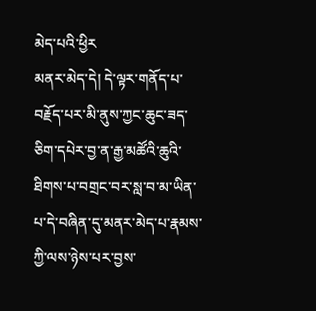མེད་པའི་ཕྱིར
མནར་མེད་དེ། དེ་ལྟར་གནོད་པ་བརྗོད་པར་མི་ནུས་ཀྱང་ཆུང་ཟད་ཅིག་དཔེར་བྱ་ན་རྒྱ་མཚོའི་ཆུའི་ཐིགས་པ་བགྲང་བར་སླ་བ་མ་ཡིན་པ་དེ་བཞིན་དུ་མནར་མེད་པ་རྣམས་ཀྱི་ལས་ཉེས་པར་བྱས་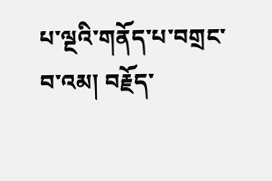པ་ལྔའི་གནོད་པ་བགྲང་བ་འམ། བརྗོད་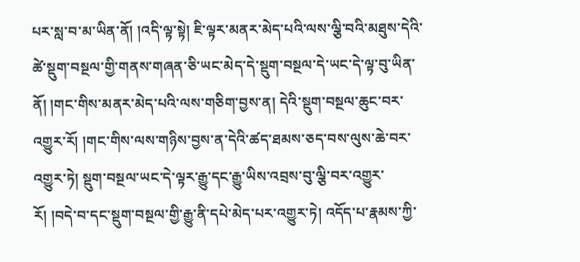པར་སླ་བ་མ་ཡིན་ནོ། །འདི་ལྟ་སྟེ། ཇི་ལྟར་མནར་མེད་པའི་ལས་ལྕི་བའི་མཐུས་དེའི་ཚེ་སྡུག་བསྔལ་གྱི་གནས་གཞན་ཅི་ཡང་མེད་དེ་སྡུག་བསྔལ་དེ་ཡང་དེ་ལྟ་བུ་ཡིན་ནོ། །གང་གིས་མནར་མེད་པའི་ལས་གཅིག་བྱས་ན། དེའི་སྡུག་བསྔལ་ཆུང་བར་འགྱུར་རོ། །གང་གིས་ལས་གཉིས་བྱས་ན་དེའི་ཚད་ཐམས་ཅད་བས་ལུས་ཆེ་བར་འགྱུར་ཏེ། སྡུག་བསྔལ་ཡང་དེ་ལྟར་རྒྱུ་དང་རྒྱུ་ཡིས་འབྲས་བུ་ལྕི་བར་འགྱུར་རོ། །བདེ་བ་དང་སྡུག་བསྔལ་གྱི་རྒྱུ་ནི་དཔེ་མེད་པར་འགྱུར་ཏེ། འདོད་པ་རྣམས་ཀྱི་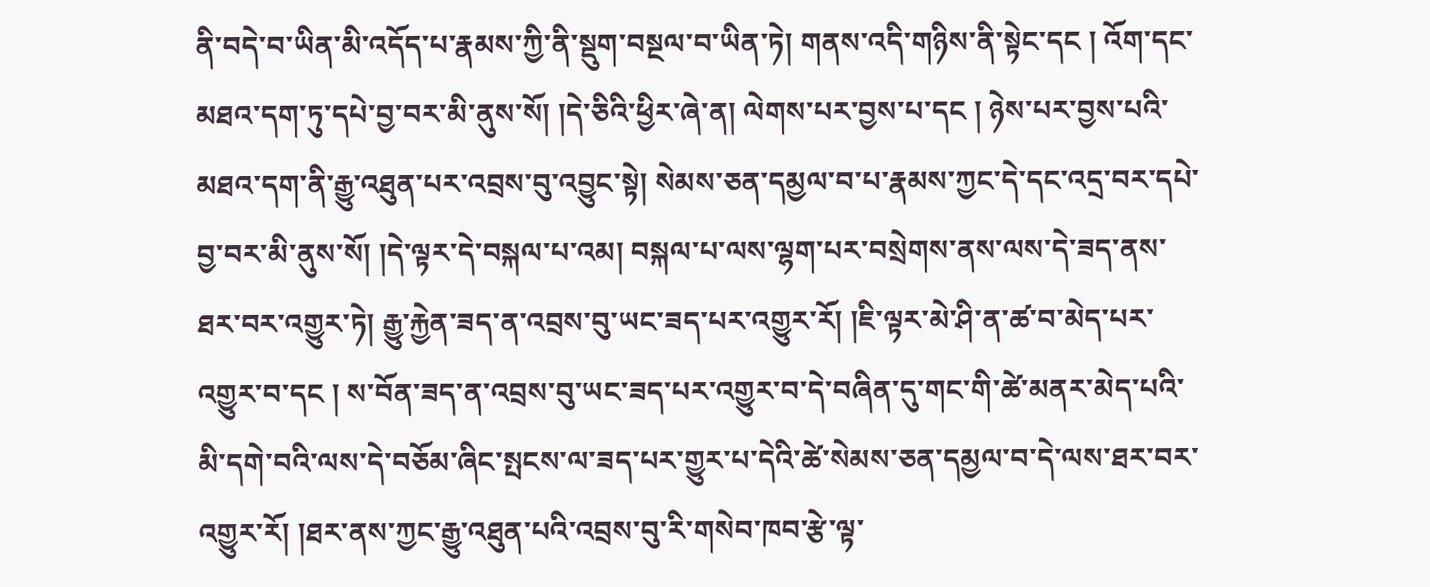ནི་བདེ་བ་ཡིན་མི་འདོད་པ་རྣམས་ཀྱི་ནི་སྡུག་བསྔལ་བ་ཡིན་ཏེ། གནས་འདི་གཉིས་ནི་སྟེང་དང ། འོག་དང་མཐའ་དག་ཏུ་དཔེ་བྱ་བར་མི་ནུས་སོ། །དེ་ཅིའི་ཕྱིར་ཞེ་ན། ལེགས་པར་བྱས་པ་དང ། ཉེས་པར་བྱས་པའི་མཐའ་དག་ནི་རྒྱུ་འཐུན་པར་འབྲས་བུ་འབྱུང་སྟེ། སེམས་ཅན་དམྱལ་བ་པ་རྣམས་ཀྱང་དེ་དང་འདྲ་བར་དཔེ་བྱ་བར་མི་ནུས་སོ། །དེ་ལྟར་དེ་བསྐལ་པ་འམ། བསྐལ་པ་ལས་ལྷག་པར་བསྲེགས་ནས་ལས་དེ་ཟད་ནས་ཐར་བར་འགྱུར་ཏེ། རྒྱུ་རྐྱེན་ཟད་ན་འབྲས་བུ་ཡང་ཟད་པར་འགྱུར་རོ། །ཇི་ལྟར་མེ་ཤི་ན་ཚ་བ་མེད་པར་འགྱུར་བ་དང ། ས་བོན་ཟད་ན་འབྲས་བུ་ཡང་ཟད་པར་འགྱུར་བ་དེ་བཞིན་དུ་གང་གི་ཚེ་མནར་མེད་པའི་མི་དགེ་བའི་ལས་དེ་བཅོམ་ཞིང་སྤངས་ལ་ཟད་པར་གྱུར་པ་དེའི་ཚེ་སེམས་ཅན་དམྱལ་བ་དེ་ལས་ཐར་བར་འགྱུར་རོ། །ཐར་ནས་ཀྱང་རྒྱུ་འཐུན་པའི་འབྲས་བུ་རི་གསེབ་ཁབ་རྩེ་ལྟ་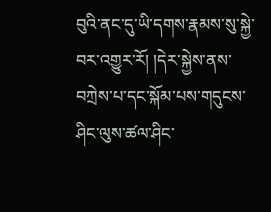བུའི་ནང་དུ་ཡི་དགས་རྣམས་སུ་སྐྱེ་བར་འགྱུར་རོ། །དེར་སྐྱེས་ནས་བཀྲེས་པ་དང་སྐོམ་པས་གདུངས་ཤིང་ལུས་ཚལ་ཤིང་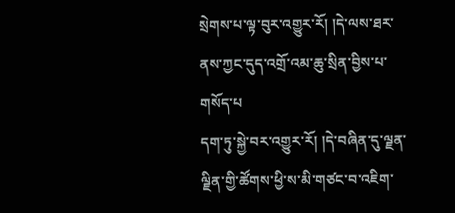སྲེགས་པ་ལྟ་བུར་འགྱུར་རོ། །དེ་ལས་ཐར་ནས་ཀྱང་དུད་འགྲོ་འམ་ཆུ་སྲིན་བྱིས་པ་གསོད་པ
དག་ཏུ་སྐྱེ་བར་འགྱུར་རོ། །དེ་བཞིན་དུ་ལྗན་ལྗིན་གྱི་ཚོགས་ཕྱི་ས་མི་གཙང་བ་འཇིག་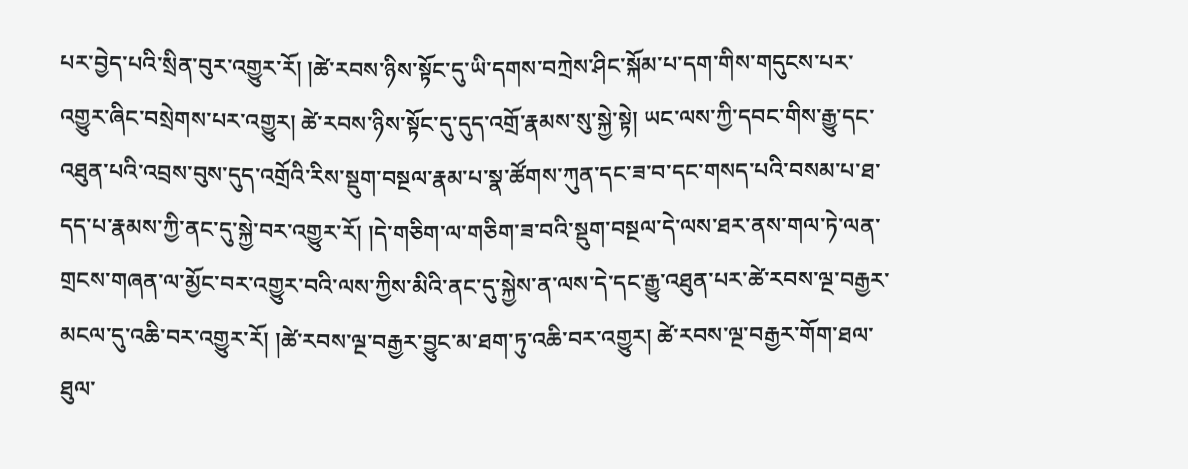པར་བྱེད་པའི་སྲིན་བུར་འགྱུར་རོ། །ཚེ་རབས་ཉིས་སྟོང་དུ་ཡི་དགས་བཀྲེས་ཤིང་སྐོམ་པ་དག་གིས་གདུངས་པར་འགྱུར་ཞིང་བསྲེགས་པར་འགྱུར། ཚེ་རབས་ཉིས་སྟོང་དུ་དུད་འགྲོ་རྣམས་སུ་སྐྱེ་སྟེ། ཡང་ལས་ཀྱི་དབང་གིས་རྒྱུ་དང་འཐུན་པའི་འབྲས་བུས་དུད་འགྲོའི་རིས་སྡུག་བསྔལ་རྣམ་པ་སྣ་ཚོགས་ཀུན་དང་ཟ་བ་དང་གསད་པའི་བསམ་པ་ཐ་དད་པ་རྣམས་ཀྱི་ནང་དུ་སྐྱེ་བར་འགྱུར་རོ། །དེ་གཅིག་ལ་གཅིག་ཟ་བའི་སྡུག་བསྔལ་དེ་ལས་ཐར་ནས་གལ་ཏེ་ལན་གྲངས་གཞན་ལ་མྱོང་བར་འགྱུར་བའི་ལས་ཀྱིས་མིའི་ནང་དུ་སྐྱེས་ན་ལས་དེ་དང་རྒྱུ་འཐུན་པར་ཚེ་རབས་ལྔ་བརྒྱར་མངལ་དུ་འཆི་བར་འགྱུར་རོ། །ཚེ་རབས་ལྔ་བརྒྱར་བྱུང་མ་ཐག་ཏུ་འཆི་བར་འགྱུར། ཚེ་རབས་ལྔ་བརྒྱར་གོག་ཐལ་ཐུལ་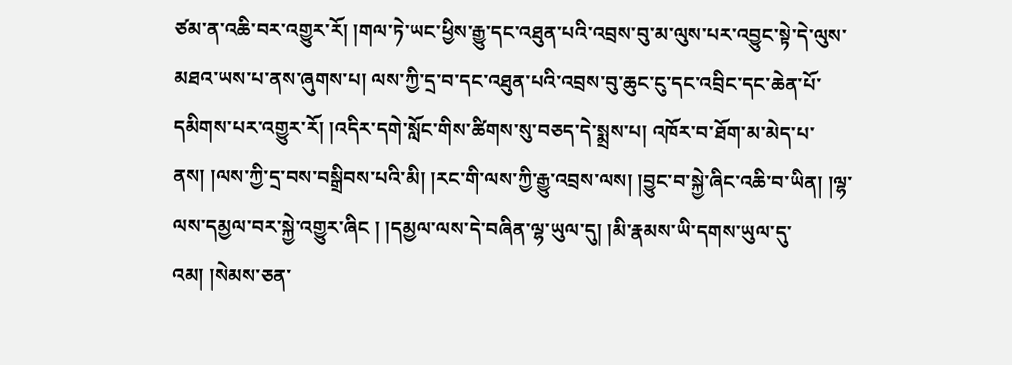ཙམ་ན་འཆི་བར་འགྱུར་རོ། །གལ་ཏེ་ཡང་ཕྱིས་རྒྱུ་དང་འཐུན་པའི་འབྲས་བུ་མ་ལུས་པར་འབྱུང་སྟེ་དེ་ལུས་མཐའ་ཡས་པ་ནས་ཞུགས་པ། ལས་ཀྱི་དྲ་བ་དང་འཐུན་པའི་འབྲས་བུ་ཆུང་ངུ་དང་འབྲིང་དང་ཆེན་པོ་དམིགས་པར་འགྱུར་རོ། །འདིར་དགེ་སློང་གིས་ཚིགས་སུ་བཅད་དེ་སྨྲས་པ། འཁོར་བ་ཐོག་མ་མེད་པ་ནས། །ལས་ཀྱི་དྲ་བས་བསྒྲིབས་པའི་མི། །རང་གི་ལས་ཀྱི་རྒྱུ་འབྲས་ལས། །བྱུང་བ་སྐྱེ་ཞིང་འཆི་བ་ཡིན། །ལྷ་ལས་དམྱལ་བར་སྐྱེ་འགྱུར་ཞིང ། །དམྱལ་ལས་དེ་བཞིན་ལྷ་ཡུལ་དུ། །མི་རྣམས་ཡི་དགས་ཡུལ་དུ་འམ། །སེམས་ཅན་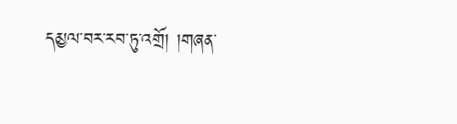དམྱལ་བར་རབ་ཏུ་འགྲོ། །གཞན་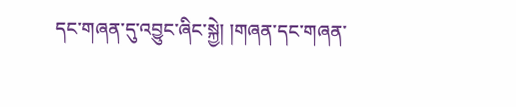དང་གཞན་དུ་འབྱུང་ཞིང་སྐྱེ། །གཞན་དང་གཞན་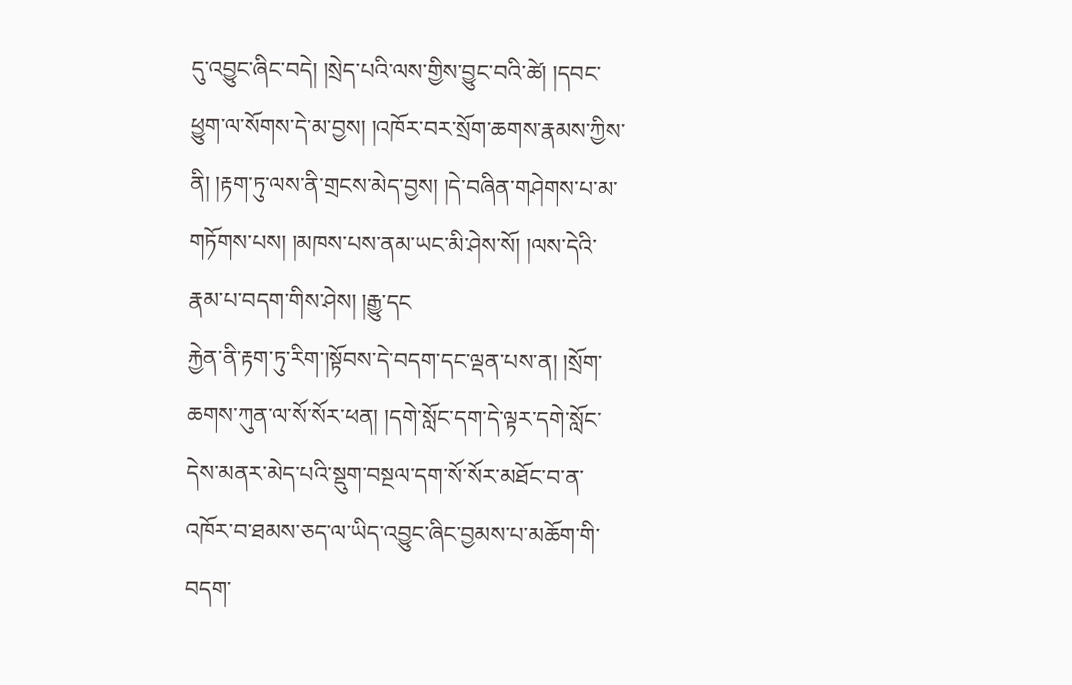དུ་འབྱུང་ཞིང་བདེ། །སྲེད་པའི་ལས་གྱིས་བྱུང་བའི་ཚེ། །དབང་ཕྱུག་ལ་སོགས་དེ་མ་བྱས། །འཁོར་བར་སྲོག་ཆགས་རྣམས་ཀྱིས་ནི། །རྟག་ཏུ་ལས་ནི་གྲངས་མེད་བྱས། །དེ་བཞིན་གཤེགས་པ་མ་གཏོགས་པས། །མཁས་པས་ནམ་ཡང་མི་ཤེས་སོ། །ལས་དེའི་རྣམ་པ་བདག་གིས་ཤེས། །རྒྱུ་དང
རྐྱེན་ནི་རྟག་ཏུ་རིག་།སྟོབས་དེ་བདག་དང་ལྡན་པས་ན། །སྲོག་ཆགས་ཀུན་ལ་སོ་སོར་ཕན། །དགེ་སློང་དག་དེ་ལྟར་དགེ་སློང་དེས་མནར་མེད་པའི་སྡུག་བསྔལ་དག་སོ་སོར་མཐོང་བ་ན་འཁོར་བ་ཐམས་ཅད་ལ་ཡིད་འབྱུང་ཞིང་བྱམས་པ་མཆོག་གི་བདག་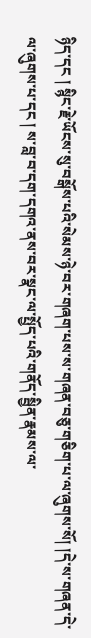ཉིད་དང ། སྙིང་རྗེ་ཡོངས་སུ་བསྒོས་པའི་སེམས་ཉེ་བར་གཞག་པས་ས་གཞན་བཅུ་གཅིག་པ་ལ་ཞུགས་སོ། །དེ་ས་གཞན་དེ་ལ་ཞུགས་པ་དང ། ས་བླ་བ་དག་དགའ་ནས་བར་སྣང་ལ་སྤྱོད་པའི་གནོད་སྦྱིན་རྣམས་ལ་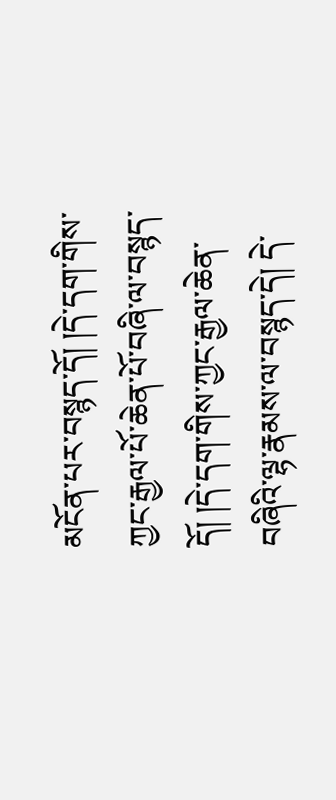མངོན་པར་བསྙད་དོ། །དེ་དག་གིས་ཀྱང་རྒྱལ་པོ་ཆེན་པོ་བཞི་ལ་བསྙད་དོ། །དེ་དག་གིས་ཀྱང་རྒྱལ་ཆེན་བཞིའི་ལྷ་རྣམས་ལ་བསྙད་དེ། དེ་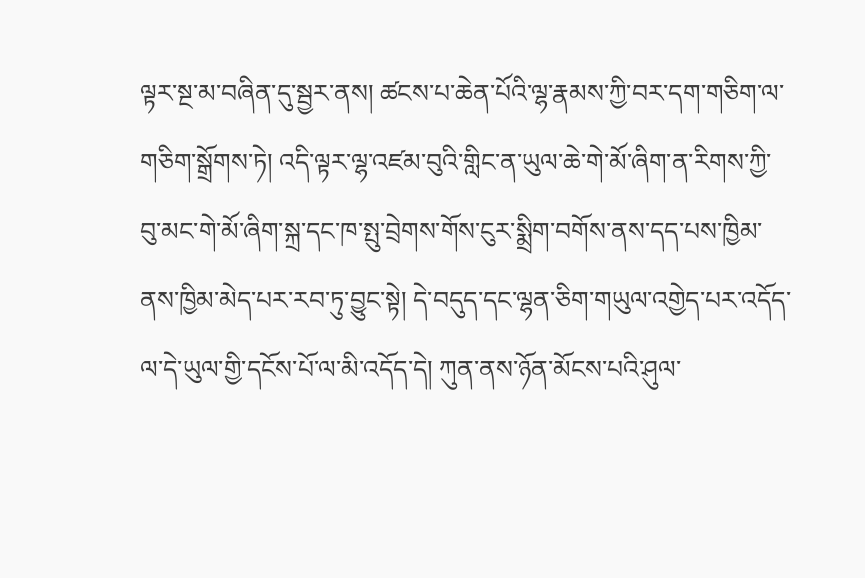ལྟར་སྔ་མ་བཞིན་དུ་སྦྱར་ནས། ཚངས་པ་ཆེན་པོའི་ལྷ་རྣམས་ཀྱི་བར་དག་གཅིག་ལ་གཅིག་སྒྲོགས་ཏེ། འདི་ལྟར་ལྷ་འཛམ་བུའི་གླིང་ན་ཡུལ་ཆེ་གེ་མོ་ཞིག་ན་རིགས་ཀྱི་བུ་མང་གེ་མོ་ཞིག་སྐྲ་དང་ཁ་སྤུ་བྲེགས་གོས་ངུར་སྨྲིག་བགོས་ནས་དད་པས་ཁྱིམ་ནས་ཁྱིམ་མེད་པར་རབ་ཏུ་བྱུང་སྟེ། དེ་བདུད་དང་ལྷན་ཅིག་གཡུལ་འགྱེད་པར་འདོད་ལ་དེ་ཡུལ་གྱི་དངོས་པོ་ལ་མི་འདོད་དེ། ཀུན་ནས་ཉོན་མོངས་པའི་ཤུལ་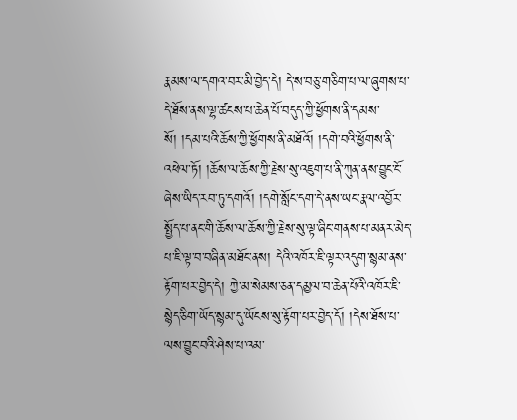རྣམས་ལ་དགའ་བར་མི་བྱེད་དེ། དེ་ས་བཅུ་གཅིག་པ་ལ་ཞུགས་པ་དེ་ཐོས་ནས་ལྷ་ཚངས་པ་ཆེན་པོ་བདུད་ཀྱི་ཕྱོགས་ནི་དམས་སོ། །དམ་པའི་ཆོས་ཀྱི་ཕྱོགས་ནི་མཐོའོ། །དགེ་བའི་ཕྱོགས་ནི་འཕེལ་ཏོ། །ཆོས་ལ་ཆོས་ཀྱི་རྗེས་སུ་འཇུག་པ་ནི་ཀུན་ནས་བྱུང་ངོ་ཞེས་ཡིད་རབ་ཏུ་དགའོ། །དགེ་སློང་དག་དེ་ནས་ཡང་རྣལ་འབྱོར་སྤྱོད་པ་ནང་གི་ཆོས་ལ་ཆོས་ཀྱི་རྗེས་སུ་ལྟ་ཞིང་གནས་པ་མནར་མེད་པ་ཇི་ལྟ་བ་བཞིན་མཐོང་ནས། དེའི་འཁོར་ཇི་ལྟར་འདུག་སྙམ་ནས་རྟོག་པར་བྱེད་དེ། ཀྱེ་མ་སེམས་ཅན་དམྱལ་བ་ཆེན་པོའི་འཁོར་ཇི་སྙེད་ཅིག་ཡོད་སྙམ་དུ་ཡོངས་སུ་རྟོག་པར་བྱེད་དོ། །དེས་ཐོས་པ་ལས་བྱུང་བའི་ཤེས་པ་འམ་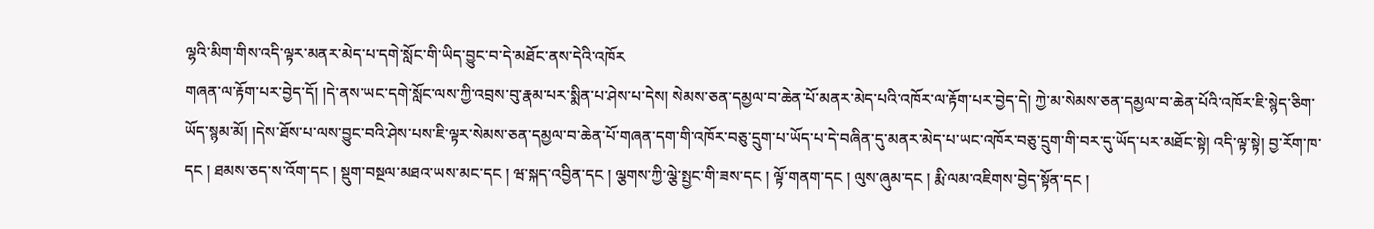ལྷའི་མིག་གིས་འདི་ལྟར་མནར་མེད་པ་དགེ་སློང་གི་ཡིད་བྱུང་བ་དེ་མཐོང་ནས་དེའི་འཁོར
གཞན་ལ་རྟོག་པར་བྱེད་དོ། །དེ་ནས་ཡང་དགེ་སློང་ལས་ཀྱི་འབྲས་བུ་རྣམ་པར་སྨིན་པ་ཤེས་པ་དེས། སེམས་ཅན་དམྱལ་བ་ཆེན་པོ་མནར་མེད་པའི་འཁོར་ལ་རྟོག་པར་བྱེད་དེ། ཀྱེ་མ་སེམས་ཅན་དམྱལ་བ་ཆེན་པོའི་འཁོར་ཇི་སྙེད་ཅིག་ཡོད་སྙམ་མོ། །དེས་ཐོས་པ་ལས་བྱུང་བའི་ཤེས་པས་ཇི་ལྟར་སེམས་ཅན་དམྱལ་བ་ཆེན་པོ་གཞན་དག་གི་འཁོར་བཅུ་དྲུག་པ་ཡོད་པ་དེ་བཞིན་དུ་མནར་མེད་པ་ཡང་འཁོར་བཅུ་དྲུག་གི་བར་དུ་ཡོད་པར་མཐོང་སྟེ། འདི་ལྟ་སྟེ། བྱ་རོག་ཁ་དང ། ཐམས་ཅད་ས་འོག་དང ། སྡུག་བསྔལ་མཐའ་ཡས་མང་དང ། ཝ་སྐད་འབྱིན་དང ། ལྕགས་ཀྱི་ལྕེ་སྤྱང་གི་ཟས་དང ། ལྟོ་གནག་དང ། ལུས་ཞུམ་དང ། རྨི་ལམ་འཇིགས་བྱེད་སྟོན་དང །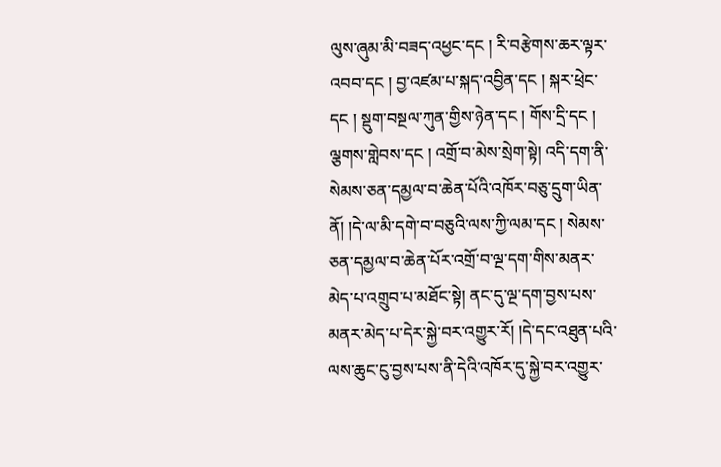ལུས་ཞུམ་མི་བཟད་འཕྱང་དང ། རི་བརྩེགས་ཆར་ལྟར་འབབ་དང ། བྱ་འཛམ་པ་སྐད་འབྱིན་དང ། སྐར་ཕྲེང་དང ། སྡུག་བསྔལ་ཀུན་གྱིས་ཉེན་དང ། གོས་དྲི་དང ། ལྕགས་གླེབས་དང ། འགྲོ་བ་མེས་སྲེག་སྟེ། འདི་དག་ནི་སེམས་ཅན་དམྱལ་བ་ཆེན་པོའི་འཁོར་བཅུ་དྲུག་ཡིན་ནོ། །དེ་ལ་མི་དགེ་བ་བཅུའི་ལས་ཀྱི་ལམ་དང ། སེམས་ཅན་དམྱལ་བ་ཆེན་པོར་འགྲོ་བ་ལྔ་དག་གིས་མནར་མེད་པ་འགྲུབ་པ་མཐོང་སྟེ། ནང་དུ་ལྔ་དག་བྱས་པས་མནར་མེད་པ་དེར་སྐྱེ་བར་འགྱུར་རོ། །དེ་དང་འཐུན་པའི་ལས་ཆུང་ངུ་བྱས་པས་ནི་དེའི་འཁོར་དུ་སྐྱེ་བར་འགྱུར་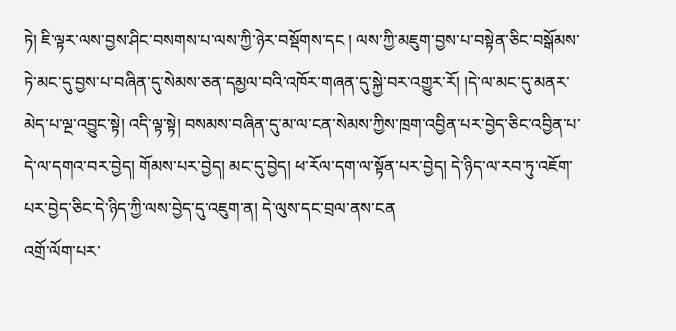ཏེ། ཇི་ལྟར་ལས་བྱས་ཤིང་བསགས་པ་ལས་ཀྱི་ཉེར་བསྡོགས་དང ། ལས་ཀྱི་མཇུག་བྱས་པ་བསྟེན་ཅིང་བསྒོམས་ཏེ་མང་དུ་བྱས་པ་བཞིན་དུ་སེམས་ཅན་དམྱལ་བའི་འཁོར་གཞན་དུ་སྐྱེ་བར་འགྱུར་རོ། །དེ་ལ་མང་དུ་མནར་མེད་པ་ལྔ་འབྱུང་སྟེ། འདི་ལྟ་སྟེ། བསམས་བཞིན་དུ་མ་ལ་ངན་སེམས་ཀྱིས་ཁྲག་འབྱིན་པར་བྱེད་ཅིང་འབྱིན་པ་དེ་ལ་དགའ་བར་བྱེད། གོམས་པར་བྱེད། མང་དུ་བྱེད། ཕ་རོལ་དག་ལ་སྟོན་པར་བྱེད། དེ་ཉིད་ལ་རབ་ཏུ་འཇོག་པར་བྱེད་ཅིང་དེ་ཉིད་ཀྱི་ལས་བྱེད་དུ་འཇུག་ན། དེ་ལུས་དང་བྲལ་ནས་ངན
འགྲོ་ལོག་པར་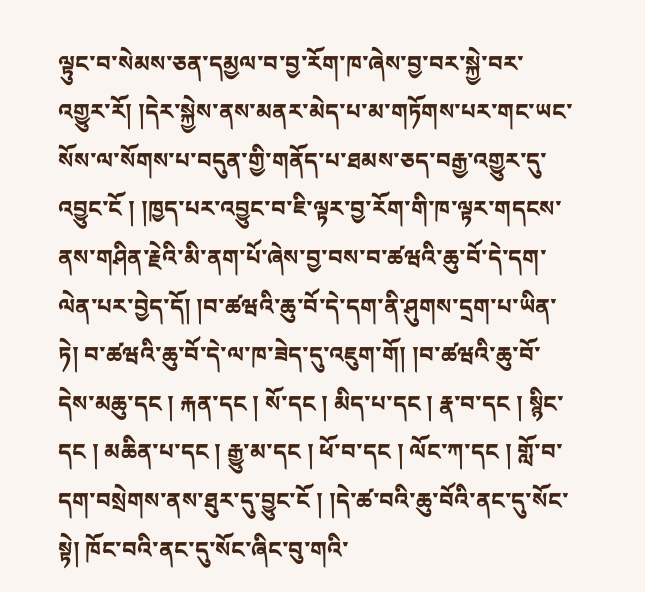ལྟུང་བ་སེམས་ཅན་དམྱལ་བ་བྱ་རོག་ཁ་ཞེས་བྱ་བར་སྐྱེ་བར་འགྱུར་རོ། །དེར་སྐྱེས་ནས་མནར་མེད་པ་མ་གཏོགས་པར་གང་ཡང་སོས་ལ་སོགས་པ་བདུན་གྱི་གནོད་པ་ཐམས་ཅད་བརྒྱ་འགྱུར་དུ་འབྱུང་ངོ ། །ཁྱད་པར་འབྱུང་བ་ཇི་ལྟར་བྱ་རོག་གི་ཁ་ལྟར་གདངས་ནས་གཤིན་རྗེའི་མི་ནག་པོ་ཞེས་བྱ་བས་བ་ཚཝའི་ཆུ་བོ་དེ་དག་ལེན་པར་བྱེད་དོ། །བ་ཚཝའི་ཆུ་བོ་དེ་དག་ནི་ཤུགས་དྲག་པ་ཡིན་ཏེ། བ་ཚཝའི་ཆུ་བོ་དེ་ལ་ཁ་ཟེད་དུ་འཇུག་གོ། །བ་ཚཝའི་ཆུ་བོ་དེས་མཆུ་དང ། རྐན་དང ། སོ་དང ། མིད་པ་དང ། རྣ་བ་དང ། སྙིང་དང ། མཆིན་པ་དང ། རྒྱུ་མ་དང ། ཕོ་བ་དང ། ལོང་ཀ་དང ། གློ་བ་དག་བསྲེགས་ནས་ཐུར་དུ་བྱུང་ངོ ། །དེ་ཚ་བའི་ཆུ་བོའི་ནང་དུ་སོང་སྟེ། ཁོང་བའི་ནང་དུ་སོང་ཞིང་བུ་གའི་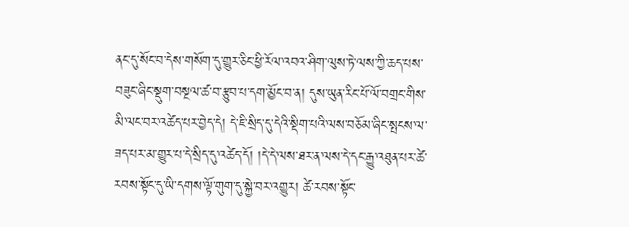ནང་དུ་སོང་བ་དེས་གསོག་དུ་གྱུར་ཅིང་ཕྱི་རོལ་འབའ་ཤིག་ལུས་ཏེ་ལས་ཀྱི་ཆད་པས་བཟུང་ཞིང་སྡུག་བསྔལ་ཚ་བ་རྩུབ་པ་དག་མྱོང་བ་ན། དུས་ཡུན་རིང་པོ་ལོ་བགྲང་གིས་མི་ལང་བར་འཚེད་པར་བྱེད་དེ། དེ་ཇི་སྲིད་དུ་དེའི་སྡིག་པའི་ལས་བཅོམ་ཞིང་སྤངས་ལ་ཟད་པར་མ་གྱུར་པ་དེ་སྲིད་དུ་འཚེད་དོ། །དེ་དེ་ལས་ཐར་ན་ལས་དེ་དང་རྒྱུ་འཐུན་པར་ཚེ་རབས་སྟོང་དུ་ཡི་དགས་ལྟོ་གུག་དུ་སྐྱེ་བར་འགྱུར། ཚེ་རབས་སྟོང་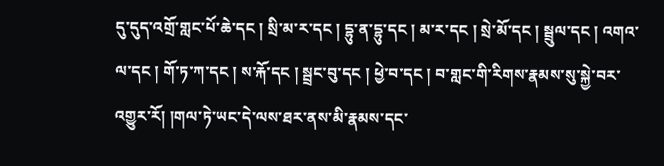དུ་དུད་འགྲོ་གླང་པོ་ཆེ་དང ། སྲི་མ་ར་དང ། དྷུ་ན་དྷུ་དང ། མ་ར་དང ། སྲེ་མོ་དང ། སྦྲུལ་དང ། འགའ་ལ་དང ། གོ་ཏ་ཀ་དང ། ས་རྐོ་དང ། སྦྲང་བུ་དང ། ཕྱེ་བ་དང ། བ་གླང་གི་རིགས་རྣམས་སུ་སྐྱེ་བར་འགྱུར་རོ། །གལ་ཏེ་ཡང་དེ་ལས་ཐར་ནས་མི་རྣམས་དང་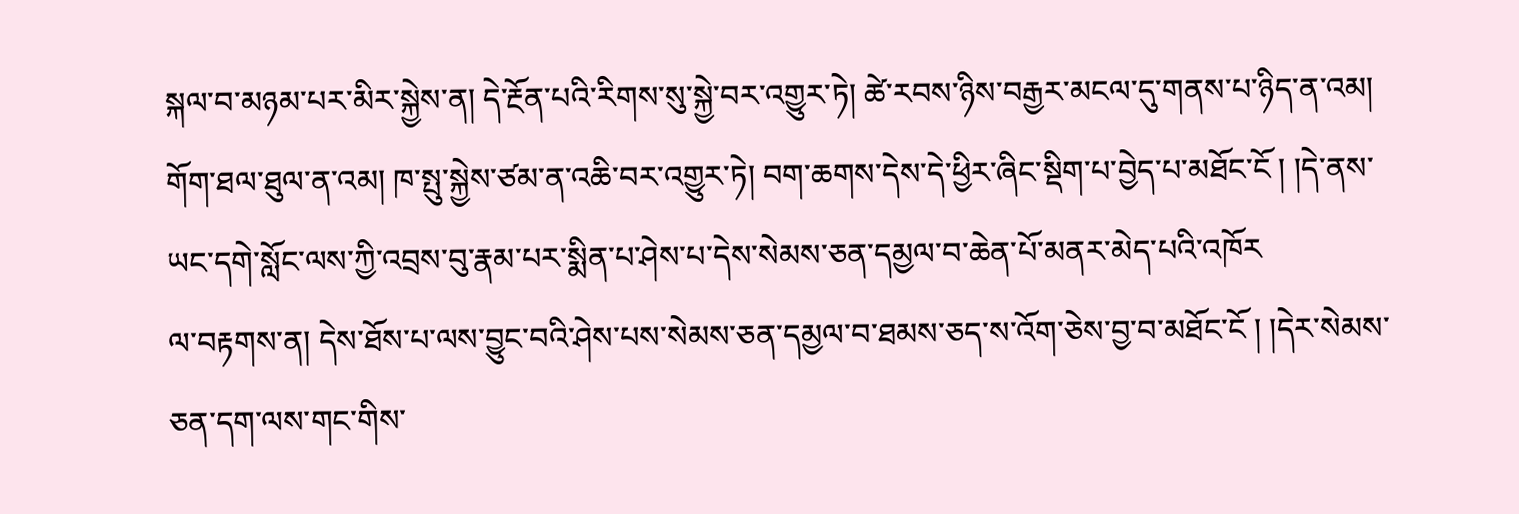སྐལ་བ་མཉམ་པར་མིར་སྐྱེས་ན། དེ་རྔོན་པའི་རིགས་སུ་སྐྱེ་བར་འགྱུར་ཏེ། ཚེ་རབས་ཉིས་བརྒྱར་མངལ་དུ་གནས་པ་ཉིད་ན་འམ། གོག་ཐལ་ཐུལ་ན་འམ། ཁ་སྤུ་སྐྱེས་ཙམ་ན་འཆི་བར་འགྱུར་ཏེ། བག་ཆགས་དེས་དེ་ཕྱིར་ཞིང་སྡིག་པ་བྱེད་པ་མཐོང་ངོ ། །དེ་ནས་ཡང་དགེ་སློང་ལས་ཀྱི་འབྲས་བུ་རྣམ་པར་སྨིན་པ་ཤེས་པ་དེས་སེམས་ཅན་དམྱལ་བ་ཆེན་པོ་མནར་མེད་པའི་འཁོར
ལ་བརྟགས་ན། དེས་ཐོས་པ་ལས་བྱུང་བའི་ཤེས་པས་སེམས་ཅན་དམྱལ་བ་ཐམས་ཅད་ས་འོག་ཅེས་བྱ་བ་མཐོང་ངོ ། །དེར་སེམས་ཅན་དག་ལས་གང་གིས་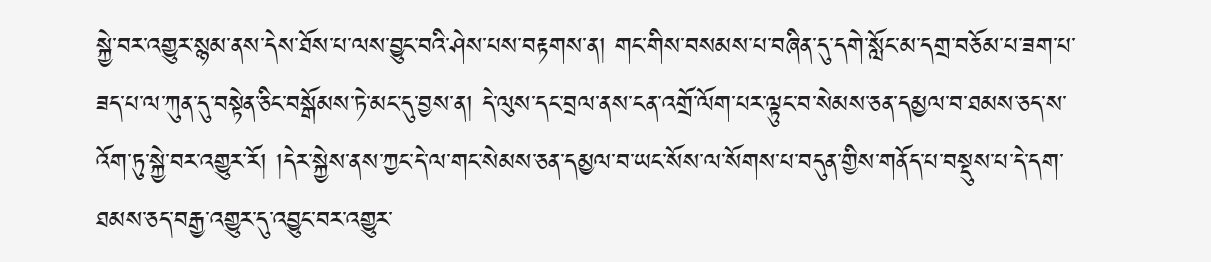སྐྱེ་བར་འགྱུར་སྙམ་ནས་དེས་ཐོས་པ་ལས་བྱུང་བའི་ཤེས་པས་བརྟགས་ན། གང་གིས་བསམས་པ་བཞིན་དུ་དགེ་སློང་མ་དགྲ་བཅོམ་པ་ཟག་པ་ཟད་པ་ལ་ཀུན་དུ་བསྟེན་ཅིང་བསྒོམས་ཏེ་མང་དུ་བྱས་ན། དེ་ལུས་དང་བྲལ་ནས་ངན་འགྲོ་ལོག་པར་ལྟུང་བ་སེམས་ཅན་དམྱལ་བ་ཐམས་ཅད་ས་འོག་ཏུ་སྐྱེ་བར་འགྱུར་རོ། །དེར་སྐྱེས་ནས་ཀྱང་དེ་ལ་གང་སེམས་ཅན་དམྱལ་བ་ཡང་སོས་ལ་སོགས་པ་བདུན་གྱིས་གནོད་པ་བསྡུས་པ་དེ་དག་ཐམས་ཅད་བརྒྱ་འགྱུར་དུ་འབྱུང་བར་འགྱུར་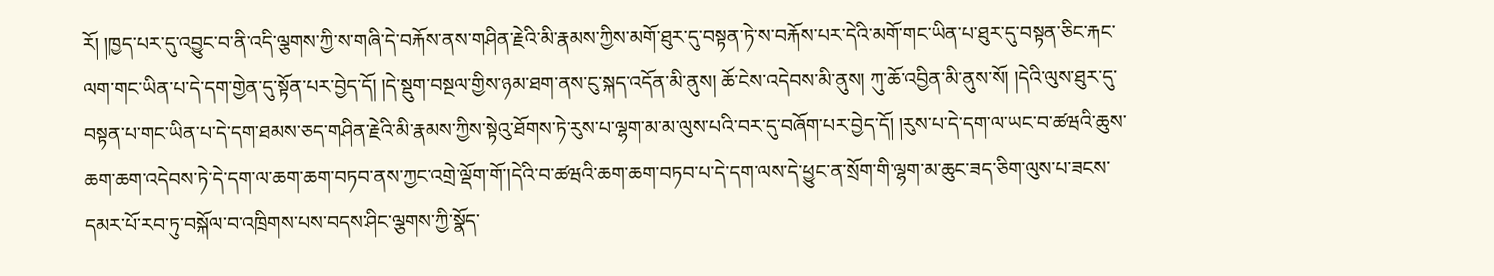རོ། །ཁྱད་པར་དུ་འབྱུང་བ་ནི་འདི་ལྕགས་ཀྱི་ས་གཞི་དེ་བརྐོས་ནས་གཤིན་རྗེའི་མི་རྣམས་ཀྱིས་མགོ་ཐུར་དུ་བསྟན་ཏེ་ས་བརྐོས་པར་དེའི་མགོ་གང་ཡིན་པ་ཐུར་དུ་བསྟན་ཅིང་རྐང་ལག་གང་ཡིན་པ་དེ་དག་གྱེན་དུ་སྟོན་པར་བྱེད་དོ། །དེ་སྡུག་བསྔལ་གྱིས་ཉམ་ཐག་ནས་ངུ་སྐད་འདོན་མི་ནུས། ཆོ་ངེས་འདེབས་མི་ནུས། ཀུ་ཆོ་འབྱིན་མི་ནུས་སོ། །དེའི་ལུས་ཐུར་དུ་བསྟན་པ་གང་ཡིན་པ་དེ་དག་ཐམས་ཅད་གཤིན་རྗེའི་མི་རྣམས་ཀྱིས་སྟེའུ་ཐོགས་ཏེ་རུས་པ་ལྷག་མ་མ་ལུས་པའི་བར་དུ་བཞོག་པར་བྱེད་དོ། །རུས་པ་དེ་དག་ལ་ཡང་བ་ཚཝའི་ཆུས་ཆག་ཆག་འདེབས་ཏེ་དེ་དག་ལ་ཆག་ཆག་བཏབ་ནས་ཀྱང་འགྲེ་ལྡོག་གོ་།དེའི་བ་ཚཝའི་ཆག་ཆག་བཏབ་པ་དེ་དག་ལས་དེ་ཕྱུང་ན་སྲོག་གི་ལྷག་མ་ཆུང་ཟད་ཅིག་ལུས་པ་ཟངས་དམར་པོ་རབ་ཏུ་བསྐོལ་བ་འཁྲིགས་པས་བདས་ཤིང་ལྕགས་ཀྱི་སྣོད་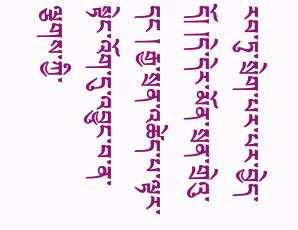རབ་ཏུ་སྲེག་པར་པར་བྱེད་དོ། །དེ་དེར་མོན་སྲན་གྲེའུ་དང ། རྒྱ་སྲན་འཚེད་པ་ལྟར་སྟེང་འོག་དུ་འབྱུང་བ་ན་ལྕགས་ཀྱི་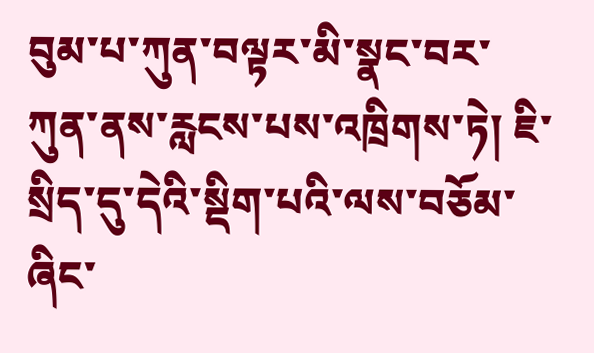བུམ་པ་ཀུན་བལྟར་མི་སྣང་བར་ཀུན་ནས་རླངས་པས་འཁྲིགས་ཏེ། ཇི་སྲིད་དུ་དེའི་སྡིག་པའི་ལས་བཅོམ་ཞིང་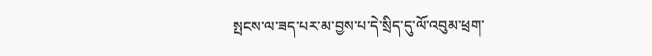སྤངས་ལ་ཟད་པར་མ་བྱས་པ་དེ་སྲིད་དུ་ལོ་འབུམ་ཕྲག་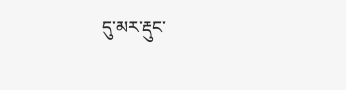དུ་མར་རྡུང་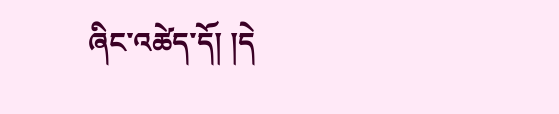ཞིང་འཚེད་དོ། །དེ